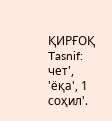ҚИРҒОҚ
Tasnif: чет', 'ёқа', 1 соҳил'.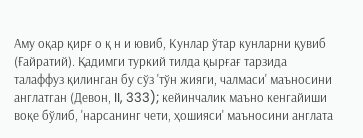Аму оқар қирғ о қ н и ювиб, Кунлар ўтар кунларни қувиб (Ғайратий). Қадимги туркий тилда қырғағ тарзида талаффуз қилинган бу сўз 'тўн жияги, чалмаси' маъносини англатган (Девон, II, 333); кейинчалик маъно кенгайиши воқе бўлиб, 'нарсанинг чети, ҳошияси' маъносини англата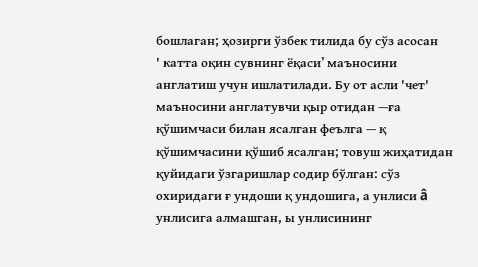бошлаган; ҳозирги ўзбек тилида бу сўз асосан
' катта оқин сувнинг ёқаси’ маъносини англатиш учун ишлатилади. Бу от асли 'чет' маъносини англатувчи қыр отидан —ға қўшимчаси билан ясалган феълга — қ қўшимчасини қўшиб ясалган; товуш жиҳатидан қуйидаги ўзгаришлар содир бўлган: сўз охиридаги ғ ундоши қ ундошига, а унлиси â унлисига алмашган, ы унлисининг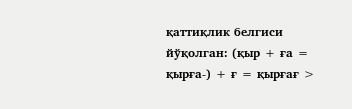қаттиқлик белгиси йўқолган: (қыр + ға = қырға-) + ғ = қырғағ >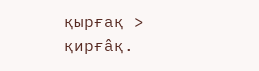қырғақ > қирғâқ.